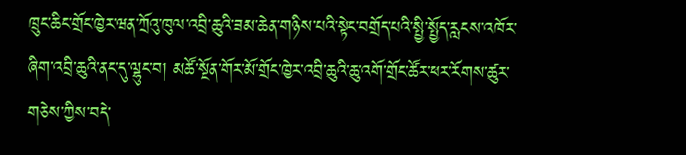ཁྲུང་ཆིང་གྲོང་ཁྱེར་ཝན་ཀྲོའུ་ཁུལ་འབྲི་ཆུའི་ཟམ་ཆེན་གཉིས་པའི་སྟེང་བགྲོད་པའི་སྤྱི་སྤྱོད་རླངས་འཁོར་ཞིག་འབྲི་ཆུའི་ནང་དུ་ལྷུང་བ། མཚོ་སྔོན་གོར་མོ་གྲོང་ཁྱེར་འབྲི་ཆུའི་ཆུ་འགོ་གྲོང་ཚོར་ཕར་རོགས་ཚུར་གཅེས་ཀྱིས་བདེ་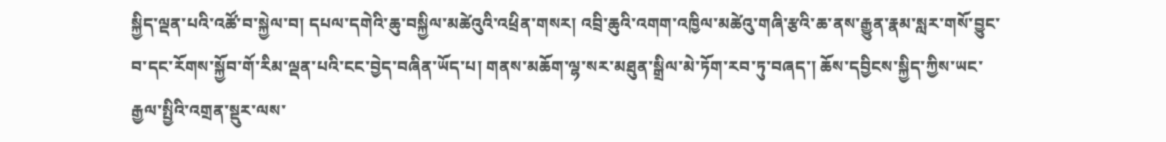སྐྱིད་ལྡན་པའི་འཚོ་བ་སྐྱེལ་བ། དཔལ་དགེའི་ཆུ་བསྐྱིལ་མཚེའུའི་འཕྲིན་གསར། འབྲི་ཆུའི་འགག་འཁྱིལ་མཚེའུ་གཞི་རྩའི་ཆ་ནས་རྒྱུན་རྣམ་སླར་གསོ་བྱུང་བ་དང་རོགས་སྐྱོབ་གོ་རིམ་ལྡན་པའི་ངང་བྱེད་བཞིན་ཡོད་པ། གནས་མཆོག་ལྷ་སར་མཐུན་སྒྲིལ་མེ་ཏོག་རབ་ཏུ་བཞད་། ཆོས་དབྱིངས་སྐྱིད་ཀྱིས་ཡང་རྒྱལ་སྤྱིའི་འགྲན་སྡུར་ལས་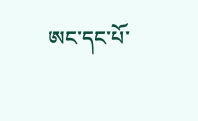ཨང་དང་པོ་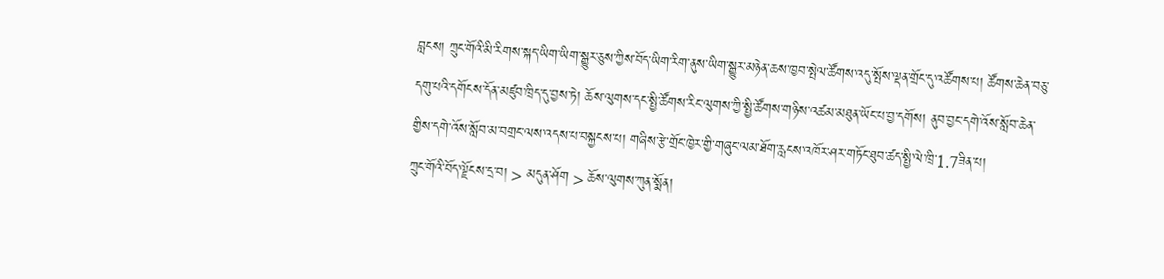བླངས། ཀྲུང་གོའི་མི་རིགས་སྐད་ཡིག་ཡིག་སྒྱུར་ཅུས་ཀྱིས་བོད་ཡིག་རིག་ནུས་ཡིག་སྒྱུར་མཉེན་ཆས་ཁྱབ་སྤེལ་ཚོགས་འདུ་སྤོས་ལྡན་གྲོང་དུ་འཚོགས་པ། ཚོགས་ཆེན་བཅུ་དགུ་པའི་དགོངས་དོན་མཛུབ་ཁྲིད་དུ་བྱས་ཏེ། ཆོས་ལུགས་དང་སྤྱི་ཚོགས་རིང་ལུགས་ཀྱི་སྤྱི་ཚོགས་གཉིས་འཚམ་མཐུན་ཡོང་པ་བྱ་དགོས། ནུབ་བྱང་དགེ་འོས་སློབ་ཆེན་གྱིས་དགེ་འོས་སློབ་མ་བགྲང་ལས་འདས་པ་བསྐྱངས་པ། གཞིས་རྩེ་གྲོང་ཁྱེར་གྱི་གཞུང་ལམ་ཐོག་རླངས་འཁོར་ཤར་གཏོང་ཐུབ་ཚད་སྤྱི་ལེ་ཁྲི་1.7ཟིན་པ།
ཀྲུང་གོའི་བོད་ལྗོངས་དྲ་བ། > མདུན་ཤོག > ཆོས་ལུགས་ཀུན་སྨོན།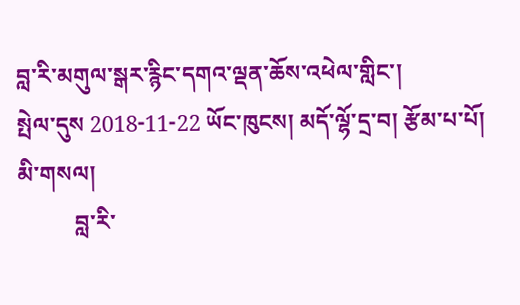བླ་རི་མགུལ་སྒར་རྙིང་དགའ་ལྡན་ཆོས་འཕེལ་གླིང་།
སྤེལ་དུས 2018-11-22 ཡོང་ཁུངས། མདོ་ལྷོ་དྲ་བ། རྩོམ་པ་པོ། མི་གསལ།
          བླ་རི་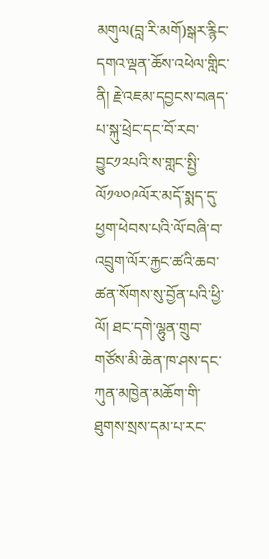མགུལ(བླ་རི་མགོ)སྒར་རྙིང་དགའ་ལྡན་ཆོས་འཕེལ་གླིང་ནི། རྗེ་འཇམ་དབྱངས་བཞད་པ་སྐུ་ཕྲེང་དང་བོ་རབ་བྱུང༡༢པའི་ས་གླང་སྤྱི་ལོ༡༧༠༩ལོར་མདོ་སྨད་དུ་ཕྱག་ཕེབས་པའི་ལོ་བཞི་བ་འབྲུག་ལོར་རྐྱང་ཚའི་ཆབ་ཚན་སོགས་སུ་བྱོན་པའི་ཕྱི་ལོ། ཐང་དགེ་ལྷུན་གྲུབ་གཙོས་མི་ཆེན་ཁ་ཤས་དང་ཀུན་མཁྱེན་མཆོག་གི་ཐུགས་སྲས་དམ་པ་རང་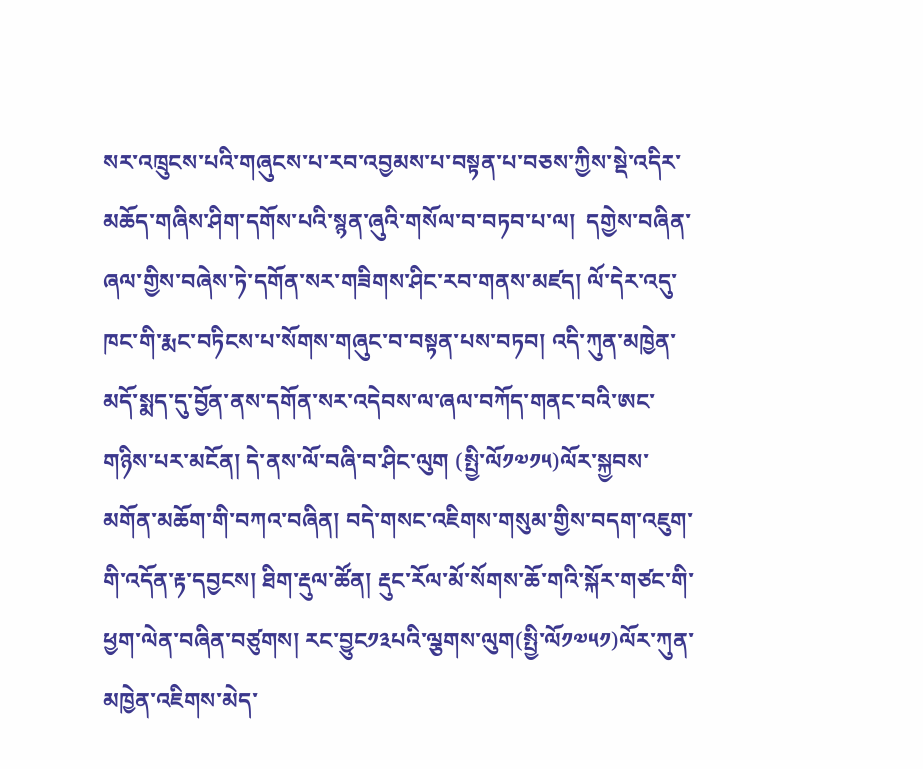སར་འཁྲུངས་པའི་གཞུངས་པ་རབ་འབྱམས་པ་བསྟན་པ་བཅས་ཀྱིས་སྡེ་འདིར་མཆོད་གཞིས་ཤིག་དགོས་པའི་སྙན་ཞུའི་གསོལ་བ་བཏབ་པ་ལ།  དགྱེས་བཞིན་ཞལ་གྱིས་བཞེས་ཏེ་དགོན་སར་གཟིགས་ཤིང་རབ་གནས་མཛད། ལོ་དེར་འདུ་ཁང་གི་རྨང་བཏིངས་པ་སོགས་གཞུང་བ་བསྟན་པས་བཏབ། འདི་ཀུན་མཁྱེན་མདོ་སྨད་དུ་བྱོན་ནས་དགོན་སར་འདེབས་ལ་ཞལ་བཀོད་གནང་བའི་ཨང་གཉིས་པར་མངོན། དེ་ནས་ལོ་བཞི་བ་ཤིང་ལུག (སྤྱི་ལོ༡༧༡༥)ལོར་སྐྱབས་མགོན་མཆོག་གི་བཀའ་བཞིན། བདེ་གསང་འཇིགས་གསུམ་གྱིས་བདག་འཇུག་གི་འདོན་རྟ་དབྱངས། ཐིག་རྡུལ་ཚོན། རྡུང་རོལ་མོ་སོགས་ཆོ་གའི་སྐོར་གཙང་གི་ཕྱག་ལེན་བཞིན་བཙུགས། རང་བྱུང༡༣པའི་ལྕགས་ལུག(སྤྱི་ལོ༡༧༥༡)ལོར་ཀུན་མཁྱེན་འཇིགས་མེད་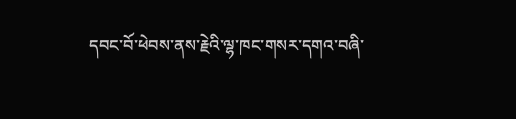དབང་བོ་ཕེབས་ནས་རྗེའི་ལྷ་ཁང་གསར་དགའ་བཞི་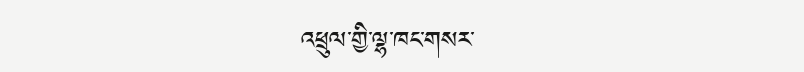འཕྲུལ་གྱི་ལྷ་ཁང་གསར་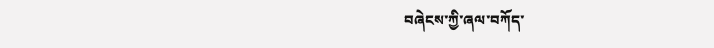བཞེངས་ཀྱི་ཞལ་བཀོད་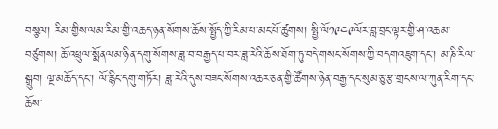བསྩལ། རིམ་གྱིས་ལམ་རིམ་གྱི་འཆད་ཉན་སོགས་ཆོས་སྤྱོད་ཀྱི་རིམ་པ་མང་པོ་ཚུགས། སྤྱི་ལོ༡༩༤༩ལོར་བླ་བྲང་ལྟར་གྱི་ཤ་འཆམ་བཙུགས། ཆོ་འཕྲུལ་སྨོནལམ་ཉིན་དགུ་སོགས་ཟླ་བ་བརྒྱད་པ་བར་ཟླ་རེའི་ཆོས་ཐོག་ཏུ་བདེ་གསང་སོགས་ཀྱི་བདགའཇུག་དང་། མ་ཎི་རིལ་སྒྲུབ། ལྔ་མཆོད་དང་། ལོ་རྙིང་དགུ་གཏོར། ཟླ་རེའི་དུས་བཟང་སོགས་འཆར་ཅན་གྱི་ཚོགས་ཉེན་བརྒྱ་དང་སུམ་ཅུ་རྩ་གྲངས་ལ་ཀུན་རིག་དང་ཆོས་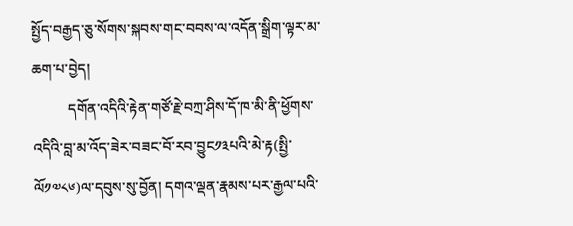སྤྱོད་བརྒྱད་ཅུ་སོགས་སྐབས་གང་བབས་ལ་འདོན་སྒྲིག་ལྟར་མ་ཆག་པ་བྱེད།
          དགོན་འདིའི་རྟེན་གཙོ་རྗེ་བཀྲ་ཤིས་དོ་ཁ་མི་ནི་ཕྱོགས་འདིའི་བླ་མ་འོད་ཟེར་བཟང་བོ་རབ་བྱུང༡༣པའི་མེ་རྟ(སྤྱི་ལོ༡༧༨༦)ལ་དབུས་སུ་བྱོན། དགའ་ལྡན་རྣམས་པར་རྒྱལ་པའི་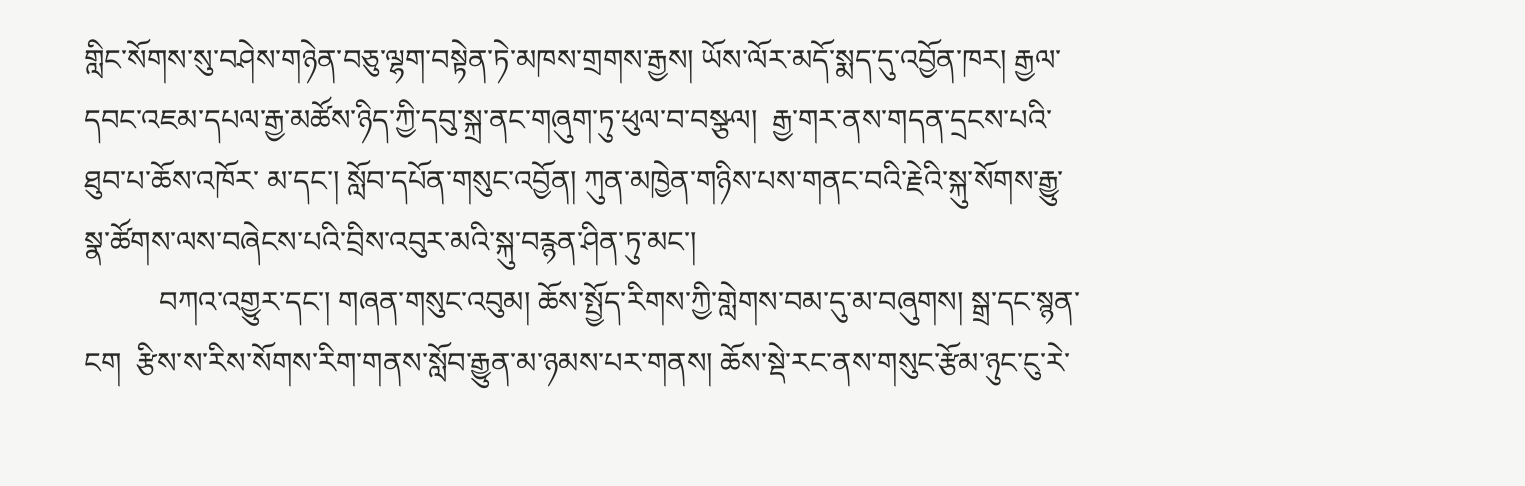གླིང་སོགས་སུ་བཤེས་གཉེན་བཅུ་ལྷག་བསྟེན་ཏེ་མཁས་གྲགས་རྒྱས། ཡོས་ལོར་མདོ་སྨད་དུ་འབྱོན་ཁར། རྒྱལ་དབང་འཇམ་དཔལ་རྒྱ་མཚོས་ཉིད་ཀྱི་དབུ་སྐྲ་ནང་གཞུག་ཏུ་ཕུལ་བ་བསྩལ།  རྒྱ་གར་ནས་གདན་དྲངས་པའི་ཐུབ་པ་ཆོས་འཁོར་ མ་དང་། སློབ་དཔོན་གསུང་འབྱོན། ཀུན་མཁྱེན་གཉིས་པས་གནང་བའི་རྗེའི་སྐུ་སོགས་རྒྱུ་སྣ་ཚོགས་ལས་བཞེངས་པའི་བྲིས་འབུར་མའི་སྐུ་བརྙན་ཤིན་ཏུ་མང་།
          བཀའ་འགྱུར་དང་། གཞན་གསུང་འབུམ། ཆོས་སྤྱོད་རིགས་ཀྱི་གླེགས་བམ་དུ་མ་བཞུགས། སྒྲ་དང་སྙན་ངག  རྩིས་ས་རིས་སོགས་རིག་གནས་སློབ་རྒྱུན་མ་ཉམས་པར་གནས། ཆོས་སྡེ་རང་ནས་གསུང་རྩོམ་ཉུང་ངུ་རེ་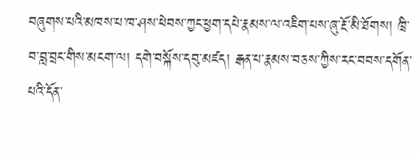བཞུགས་པའི་མཁས་པ་ཁ་ཤས་ཕེབས་ཀྱང་ཕྱག་དཔེ་རྣམས་ལ་འཇིག་པས་ཞུ་རྔོ་མི་ཐོགས། ཁྲི་བ་བླ་བྲང་གིས་མངག་ལ། དགེ་བསྐོས་དབུ་མཛད། རྒན་པ་རྣམས་བཅས་ཀྱིས་རང་བབས་དགོན་པའི་དོན་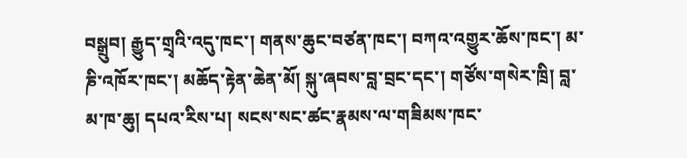བསྒྲུབ། རྒྱུད་གྲྭའི་འདུ་ཁང་། གནས་ཆུང་བཙན་ཁང་། བཀའ་འགྱུར་ཆོས་ཁང་། མ་ཎི་འཁོར་ཁང་། མཆོད་རྟེན་ཆེན་མོ། སྐུ་ཞབས་བླ་བྲང་དང་། གཙོས་གསེར་ཁྲི། བླ་མ་ཁ་ཆུ། དཔའ་རིས་པ། སངས་སང་ཚང་རྣམས་ལ་གཟིམས་ཁང་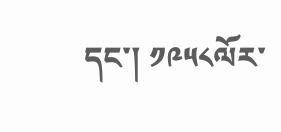དང་། ༡༩༥༨ལོར་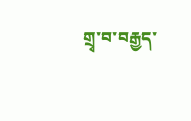གྲྭ་བ་བརྒྱད་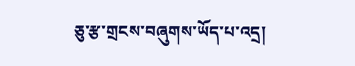ཅུ་རྩ་གྲངས་བཞུགས་ཡོད་པ་འདྲ།